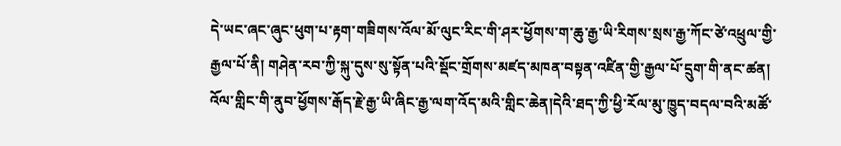དེ་ཡང་ཞང་ཞུང་ཕུག་པ་རྟག་གཟིགས་འོལ་མོ་ལུང་རིང་གི་ཤར་ཕྱོགས་ག་ཆུ་རྒྱ་ཡི་རིགས་སྲས་རྒྱ་ཀོང་ཙེ་འཕྲུལ་གྱི་རྒྱལ་པོ་ནི། གཤེན་རབ་ཀྱི་སྐུ་དུས་སུ་སྟོན་པའི་སྡོང་གྲོགས་མཛད་མཁན་བསྟན་འཛིན་གྱི་རྒྱལ་པོ་དྲུག་གི་ནང་ཚན། འོལ་གླིང་གི་ནུབ་ཕྱོགས་རྒོད་རྗེ་རྒྱ་ཡི་ཞིང་རྒྱ་ལག་འོད་མའི་གླིང་ཆེན།དེའི་ཐད་ཀྱི་ཕྱི་རོལ་མུ་ཁྱུད་བདལ་བའི་མཚོ་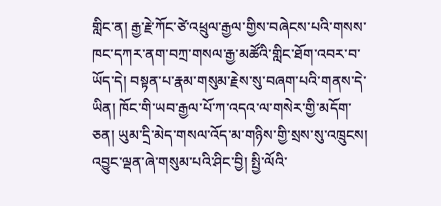གླིང་ན། རྒྱ་རྗེ་ཀོང་ཙེ་འཕྲུལ་རྒྱལ་གྱིས་བཞེངས་པའི་གསས་ཁང་དཀར་ནག་བཀྲ་གསལ་རྒྱ་མཚོའི་གླིང་ཐོག་འབར་བ་ཡོད་དེ། བསྟན་པ་རྣམ་གསུམ་རྗེས་སུ་བཞག་པའི་གནས་དེ་ཡིན། ཁོང་གི་ཡབ་རྒྱལ་པོ་ཀ་འདའ་ལ་གསེར་གྱི་མདོག་ཅན། ཡུམ་དྲི་མེད་གསལ་འོད་མ་གཉིས་གྱི་སྲས་སུ་འཁྲུངས། འབྱུང་ལྡན་ཞེ་གསུམ་པའི་ཤིང་བྱི། སྤྱི་ལོའི་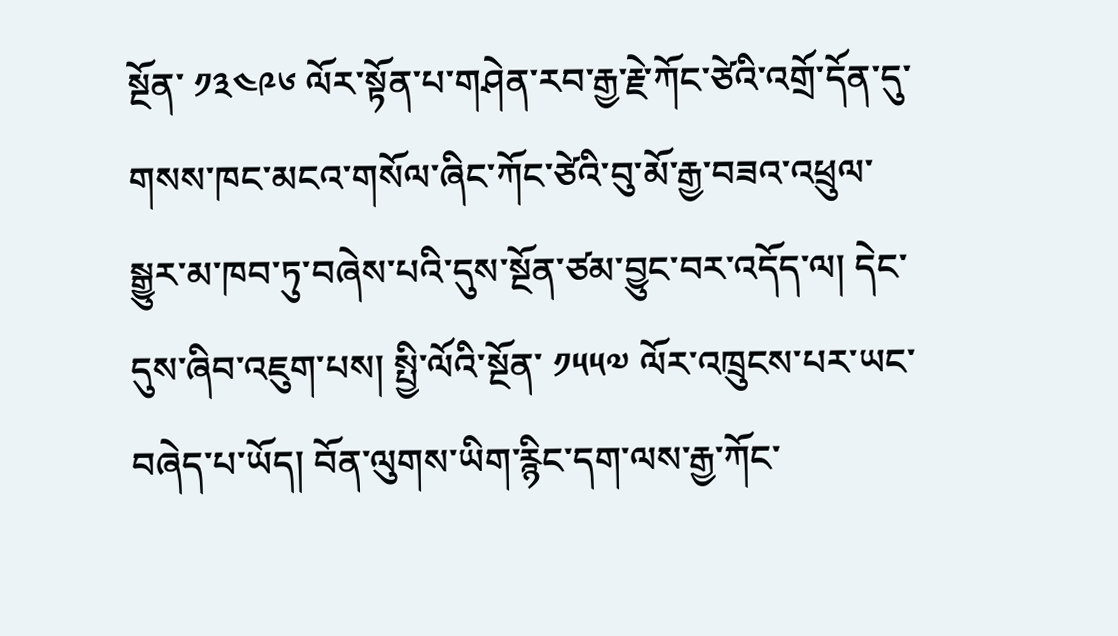སྔོན་ ༡༣༤༩༦ ལོར་སྟོན་པ་གཤེན་རབ་རྒྱ་རྗེ་ཀོང་ཙེའི་འགྲོ་དོན་དུ་གསས་ཁང་མངའ་གསོལ་ཞིང་ཀོང་ཙེའི་བུ་མོ་རྒྱ་བཟའ་འཕྲུལ་སྒྱུར་མ་ཁབ་ཏུ་བཞེས་པའི་དུས་སྔོན་ཙམ་བྱུང་བར་འདོད་ལ། དེང་དུས་ཞིབ་འཇུག་པས། སྤྱི་ལོའི་སྔོན་ ༡༥༥༧ ལོར་འཁྲུངས་པར་ཡང་བཞེད་པ་ཡོད། བོན་ལུགས་ཡིག་རྙིང་དག་ལས་རྒྱ་ཀོང་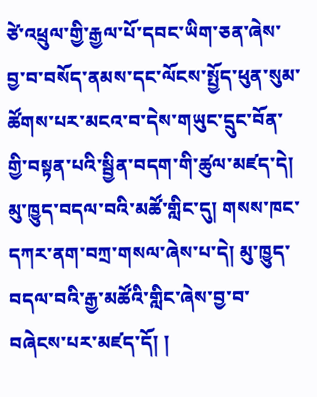ཙེ་འཕྲུལ་གྱི་རྒྱལ་པོ་དབང་ཡིག་ཅན་ཞེས་བྱ་བ་བསོད་ནམས་དང་ལོངས་སྤྱོད་ཕུན་སུམ་ཚོགས་པར་མངའ་བ་དེས་གཡུང་དྲུང་བོན་གྱི་བསྟན་པའི་སྦྱིན་བདག་གི་ཚུལ་མཛད་དེ། མུ་ཁྱུད་བདལ་བའི་མཚོ་གླིང་དུ། གསས་ཁང་དཀར་ནག་བཀྲ་གསལ་ཞེས་པ་དེ། མུ་ཁྱུད་བདལ་བའི་རྒྱ་མཚོའི་གླིང་ཞེས་བྱ་བ་བཞེངས་པར་མཛད་དོ། །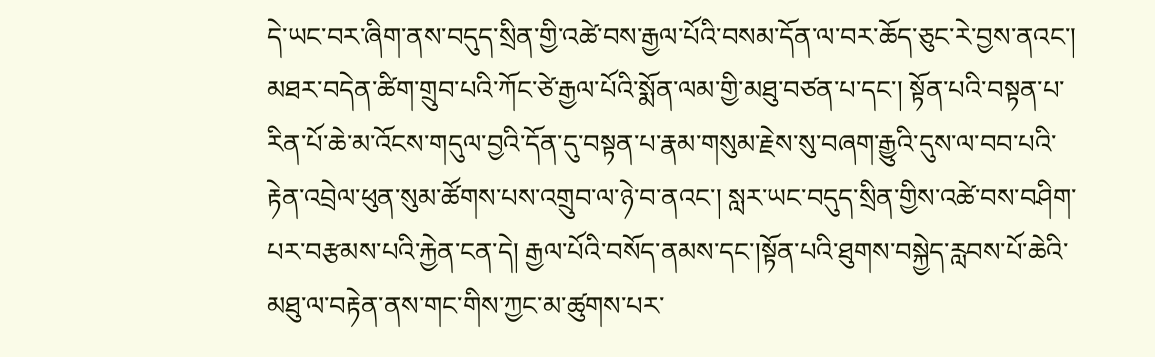དེ་ཡང་བར་ཞིག་ནས་བདུད་སྲིན་གྱི་འཚེ་བས་རྒྱལ་པོའི་བསམ་དོན་ལ་བར་ཆོད་ཅུང་རེ་བྱས་ནའང་། མཐར་བདེན་ཚིག་གྲུབ་པའི་ཀོང་ཙེ་རྒྱལ་པོའི་སྨོན་ལམ་གྱི་མཐུ་བཙན་པ་དང་། སྟོན་པའི་བསྟན་པ་རིན་པོ་ཆེ་མ་འོངས་གདུལ་བྱའི་དོན་དུ་བསྟན་པ་རྣམ་གསུམ་རྗེས་སུ་བཞག་རྒྱུའི་དུས་ལ་བབ་པའི་རྟེན་འབྲེལ་ཕུན་སུམ་ཚོགས་པས་འགྲུབ་ལ་ཉེ་བ་ནའང་། སླར་ཡང་བདུད་སྲིན་གྱིས་འཚེ་བས་བཤིག་པར་བརྩམས་པའི་རྐྱེན་ངན་དེ། རྒྱལ་པོའི་བསོད་ནམས་དང་།སྟོན་པའི་ཐུགས་བསྐྱེད་རླབས་པོ་ཆེའི་མཐུ་ལ་བརྟེན་ནས་གང་གིས་ཀྱང་མ་ཚུགས་པར་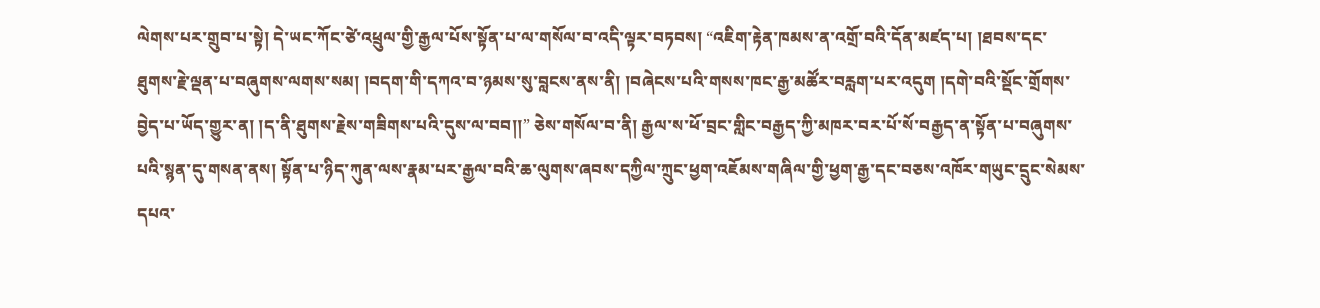ལེགས་པར་གྲུབ་པ་སྟེ། དེ་ཡང་ཀོང་ཙེ་འཕྲུལ་གྱི་རྒྱལ་པོས་སྟོན་པ་ལ་གསོལ་བ་འདི་ལྟར་བཏབས། “འཇིག་རྟེན་ཁམས་ན་འགྲོ་བའི་དོན་མཛད་པ། །ཐབས་དང་ཐུགས་རྗེ་ལྡན་པ་བཞུགས་ལགས་སམ། །བདག་གི་དཀའ་བ་ཉམས་སུ་བླངས་ནས་ནི། །བཞེངས་པའི་གསས་ཁང་རྒྱ་མཚོར་བརླག་པར་འདུག །དགེ་བའི་སྡོང་གྲོགས་བྱེད་པ་ཡོད་གྱུར་ན། །ད་ནི་ཐུགས་རྗེས་གཟིགས་པའི་དུས་ལ་བབ།།” ཅེས་གསོལ་བ་ནི། རྒྱལ་ས་ཕོ་བྲང་གླིང་བརྒྱད་ཀྱི་མཁར་བར་པོ་སོ་བརྒྱད་ན་སྟོན་པ་བཞུགས་པའི་སྙན་དུ་གསན་ནས། སྟོན་པ་ཉིད་ཀུན་ལས་རྣམ་པར་རྒྱལ་བའི་ཆ་ལུགས་ཞབས་དཀྱིལ་ཀྲུང་ཕྱག་འཇོམས་གཞིལ་གྱི་ཕྱག་རྒྱ་དང་བཅས་འཁོར་གཡུང་དྲུང་སེམས་དཔའ་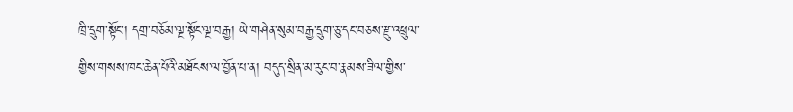ཁྲི་དྲུག་སྟོང་། དགྲ་བཅོམ་ལྔ་སྟོང་ལྔ་བརྒྱ། ཡེ་གཤེན་སུམ་བརྒྱ་དྲུག་ཅུ་དང་བཅས་རྫུ་འཕྲུལ་གྱིས་གསས་ཁང་ཆེན་པོའི་མཐོངས་ལ་བྱོན་པ་ན། བདུད་སྲིན་མ་རུང་བ་རྣམས་ཟིལ་གྱིས་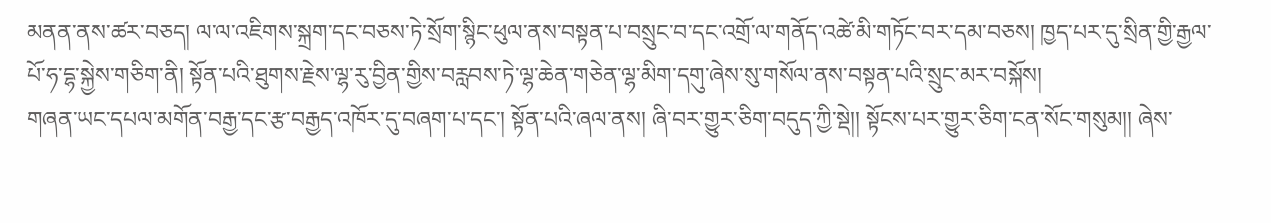མནན་ནས་ཚར་བཅད། ལ་ལ་འཇིགས་སྐྲག་དང་བཅས་ཏེ་སྲོག་སྙིང་ཕུལ་ནས་བསྟན་པ་བསྲུང་བ་དང་འགྲོ་ལ་གནོད་འཚེ་མི་གཏོང་བར་དམ་བཅས། ཁྱད་པར་དུ་སྲིན་གྱི་རྒྱལ་པོ་ཧ་དྷ་སྐྱེས་གཅིག་ནི། སྟོན་པའི་ཐུགས་རྗེས་ལྷ་རུ་བྱིན་གྱིས་བརླབས་ཏེ་ལྷ་ཆེན་གཅེན་ལྷ་མིག་དགུ་ཞེས་སུ་གསོལ་ནས་བསྟན་པའི་སྲུང་མར་བསྐོས།
གཞན་ཡང་དཔལ་མགོན་བརྒྱ་དང་རྩ་བརྒྱད་འཁོར་དུ་བཞག་པ་དང་། སྟོན་པའི་ཞལ་ནས། ཞི་བར་གྱུར་ཅིག་བདུད་ཀྱི་སྡེ།། སྟོངས་པར་གྱུར་ཅིག་ངན་སོང་གསུམ།། ཞེས་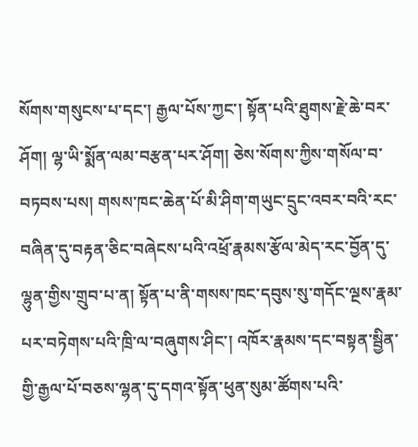སོགས་གསུངས་པ་དང་། རྒྱལ་པོས་ཀྱང་། སྟོན་པའི་ཐུགས་རྗེ་ཆེ་བར་ཤོག། ལྷ་ཡི་སྨོན་ལམ་བརྩན་པར་ཤོག། ཅེས་སོགས་ཀྱིས་གསོལ་བ་བཏབས་པས། གསས་ཁང་ཆེན་པོ་མི་ཤིག་གཡུང་དྲུང་འབར་བའི་རང་བཞིན་དུ་བརྟན་ཅིང་བཞེངས་པའི་འཕྲོ་རྣམས་རྩོལ་མེད་རང་བྱོན་དུ་ལྷུན་གྱིས་གྲུབ་པ་ན། སྟོན་པ་ནི་གསས་ཁང་དབུས་སུ་གདོང་ལྔས་རྣམ་པར་བཏེགས་པའི་ཁྲི་ལ་བཞུགས་ཤིང་། འཁོར་རྣམས་དང་བསྟན་སྦྱིན་གྱི་རྒྱལ་པོ་བཅས་ལྷན་དུ་དགའ་སྟོན་ཕུན་སུམ་ཚོགས་པའི་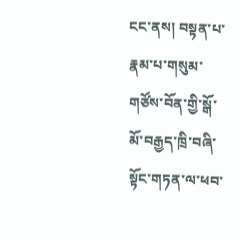ངང་ནས། བསྟན་པ་རྣམ་པ་གསུམ་གཙོས་བོན་གྱི་སྒོ་མོ་བརྒྱད་ཁྲི་བཞི་སྟོང་གཏན་ལ་ཕབ་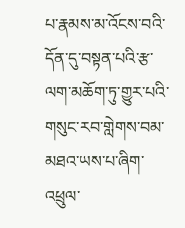པ་རྣམས་མ་འོངས་བའི་དོན་དུ་བསྟན་པའི་རྩ་ལག་མཆོག་ཏུ་གྱུར་པའི་གསུང་རབ་གླེགས་བམ་མཐའ་ཡས་པ་ཞིག་འཕྲུལ་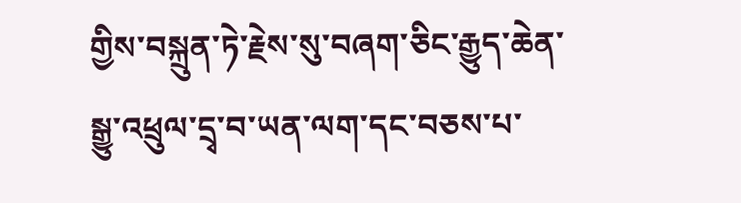གྱིས་བསྐྲུན་ཏེ་རྗེས་སུ་བཞག་ཅིང་རྒྱུད་ཆེན་སྒྱུ་འཕྲུལ་དྲྭ་བ་ཡན་ལག་དང་བཅས་པ་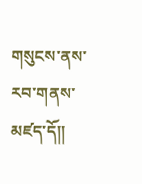གསུངས་ནས་རབ་གནས་མཛད་དོ།།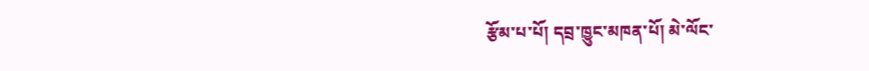རྩོམ་པ་པོ། དབྲ་ཁྱུང་མཁན་པོ། མེ་ལོང་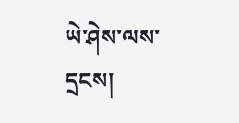ཡེ་ཤེས་ལས་དྲངས།